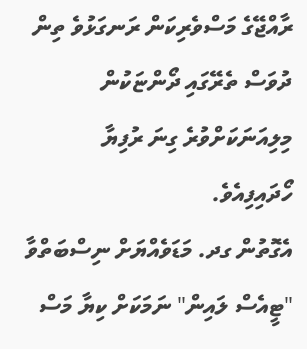ރާއްޖޭގެ މަސްވެރިކަން ރަނގަޅުވެ ތިން ދުވަސް ތެރޭގައި ދޯންޏަކުން މިލިއަނަކަށްވުރެ ގިނަ ރުފިޔާ ހޯދައިފިއެވެ.
އެގޮތުން ގދ. މަޑަވެއްޔަށް ނިސްބަތްވާ "ޓީއެސް ލައިން" ނަމަކަށް ކިޔާ މަސް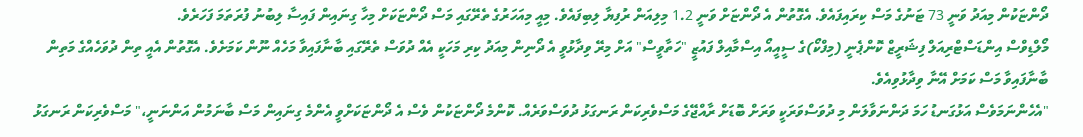ދޯންޏަކުން މިއަދު ވަނީ 73 ޓަނުގެ މަސް ކިރައިފައެވެ. އެގޮތުން އެ ދޯންޏަށް ވަނީ 1.2 މިލިއަން ރުފިޔާ ލިބިފައެވެ. މިއީ މިއަހަރުގެ ތެރޭގައި މަސް ދޯންޏަކަށް މިހާ ގިނައިން ފައިސާ ލިބުނު ފުރަތަމަ ފަހަރެވެ.
މޯލްޑިވްސް އިންޑަސްޓްރިއަލް ފިޝަރީޒް ކޮންޕެނީ (މިފްކޯ)ގެ ސީއީއޯ އިސްމާއިލް ފައުޒީ "ހަތާވީސް" އަށް މިރޭ ވިދާޅުވީ އެ ދޯނިން މިއަދު ކިރި މަހަކީ އެއް ދުވަސް ތެރޭގައި ބާނާފައިވާ މަހެއް ނޫން ކަމަށެވެ. އެގޮތުން އެއީ ތިން ދުވަހެއްގެ މަތިން ބާނާފައިވާ މަސް ކަމަށް އޭނާ ވިދާޅުވިއެވެ.
"އެހެންނަމަވެސް އަޅުގަނޑު ހަމަ ދަންނަވާލަން މި ދުވަސްވަރަކީ ވަރަށް ބޮޑަށް ރާއްޖޭގެ މަސްވެރިކަން ރަނގަޅު ދުވަސްވަރެއް. ކޮންމެ ދޯންޏަކުން ވެސް އެ ދޯންޏަކަށްވީ އެންމެ ގިނައިން މަސް ބާނަމުން އަންނަނީ،" މަސްވެރިކަން ރަނގަޅު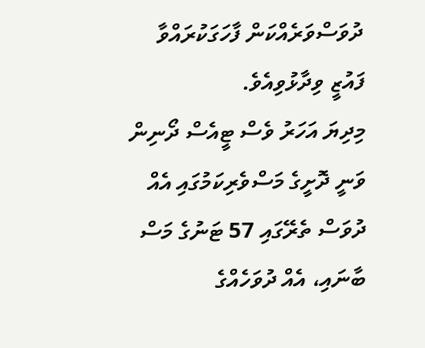ދުވަސްވަރެއްކަން ފާހަގަކުރައްވާ ފައުޒީ ވިދާޅުވިއެވެ.
މިދިޔަ އަހަރު ވެސް ޓީއެސް ދޯނިން ވަނީ ދޮށީގެ މަސްވެރިކަމުގައި އެއް ދުވަސް ތެރޭގައި 57 ޓަނުގެ މަސް ބާނައި، އެއް ދުވަހެއްގެ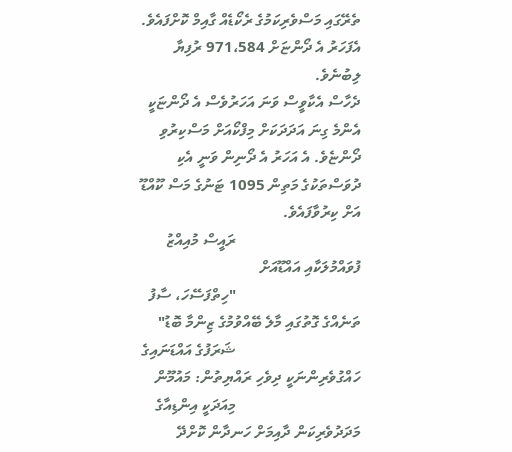ތެރޭގައި މަސްވެރިކަމުގެ ރެކޯޑެއް ގާއިމް ކޮށްފައެވެ. އެފަހަރު އެ ދޯންޏަށް 971،584 ރުފިޔާ ލިބުނެވެ.
ދެހާސް އެކާވީސް ވަނަ އަހަރުވެސް އެ ދޯންޏަކީ އެންމެ ގިނަ އަދަދަކަށް މިފްކޯއަށް މަސްކިރުވި ދޯންޏެވެ. އެ އަހަރު އެ ދޯނިން ވަނީ އެކި ދުވަސްތަކުގެ މަތިން 1095 ޓަނުގެ މަސް ކޫއްޑޫ އަށް ކިރުވާފައެވެ.
                                ރައީސް މުއިއްޒު ފުވައްމުލަކާއި އައްޑޫއަށް
                                "ހިތްފަސޭހަ، ސާފު ތަނެއްގެ ގޮތުގައި މާލެ ބޭއްވުމުގެ ޒިންމާ ބޮޑު"
                                ޝަރަފުގެ އައްޑަނައިގެ ހައްގުވެރިންނަކީ ދިވެހި ރައްޔިތުން: މައުމޫން
                                މިއަދަކީ އިންޑިއާގެ މަދަދުވެރިކަން ދާއިމަށް ހަނދާން ކޮށްދޭ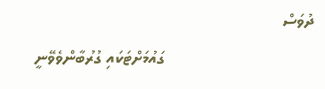ދުވަސް
                                ގައުމަށްޓަކައި ގުރުބާންވެވޭނީ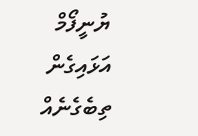ޔުނީފޯމް އަޅައިގެން ތިބެގެނެއް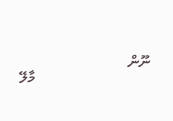ނޫން
                                މާލޭ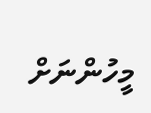މީހުންނަށް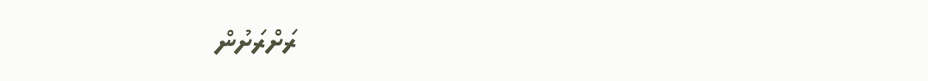ރަށްރަށުން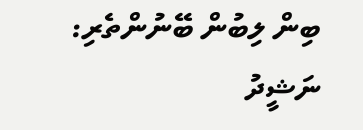ބިން ލިބުން ބޭނުންތެރި: ނަޝީދު